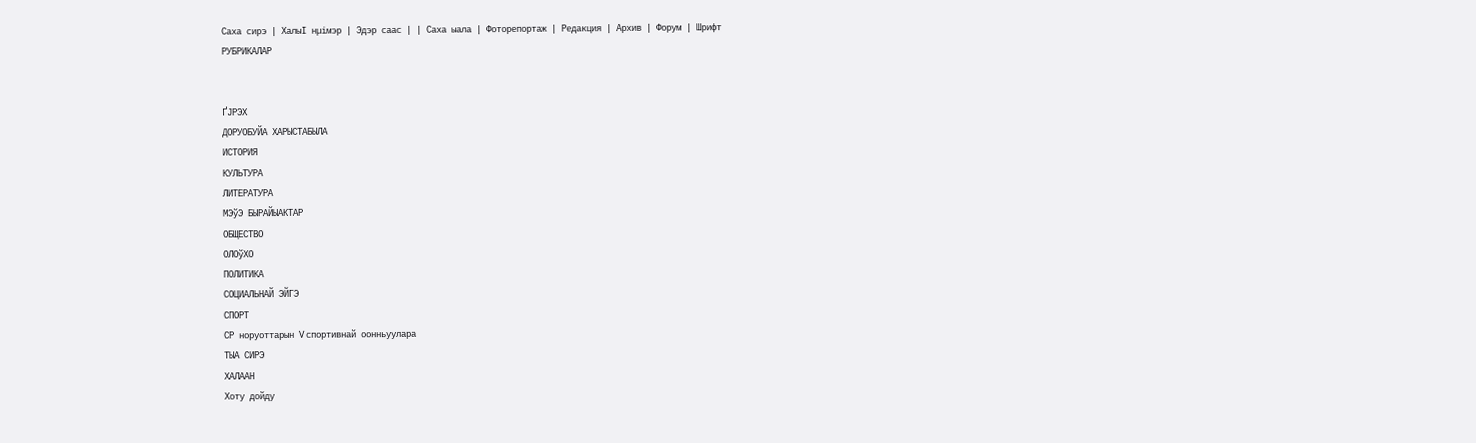Саха сирэ | ХалыІ нµімэр | Эдэр саас | | Саха ыала | Фоторепортаж | Редакция | Архив | Форум | Шрифт
РУБРИКАЛАР


ҐЈРЭХ
ДОРУОБУЙА ХАРЫСТАБЫЛА
ИСТОРИЯ
КУЛЬТУРА
ЛИТЕРАТУРА
МЭўЭ БЫРАЙЫАКТАР
ОБЩЕСТВО
ОЛОўХО
ПОЛИТИКА
СОЦИАЛЬНАЙ ЭЙГЭ
СПОРТ
СР норуоттарын V спортивнай оонньуулара
ТЫА СИРЭ
ХАЛААН
Хоту дойду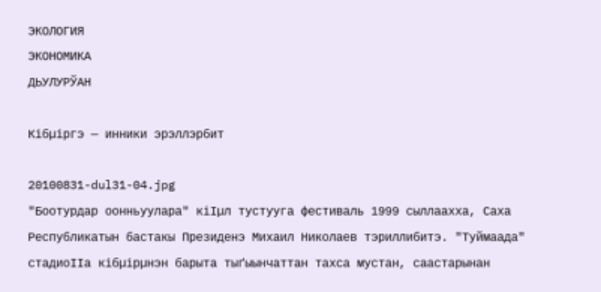ЭКОЛОГИЯ
ЭКОНОМИКА
ДЬУЛУРЎАН

Кібµіргэ — инники эрэллэрбит

20100831-dul31-04.jpg
"Боотурдар оонньуулара" кіІµл тустууга фестиваль 1999 сыллаахха, Саха Республикатын бастакы Президенэ Михаил Николаев тэриллибитэ. "Туймаада" стадиоІІа кібµірµнэн барыта тыґыынчаттан тахса мустан, саастарынан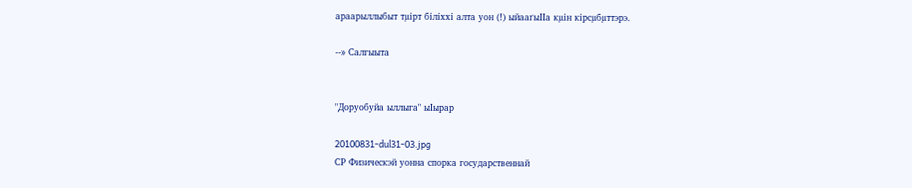араарыллыбыт тµірт біліххі алта уон (!) ыйааґыІІа кµін кірсµбµттэрэ.

--» Салгыыта


"Доруобуйа ыллыга" ыІырар

20100831-dul31-03.jpg
СР Физическэй уонна спорка государственнай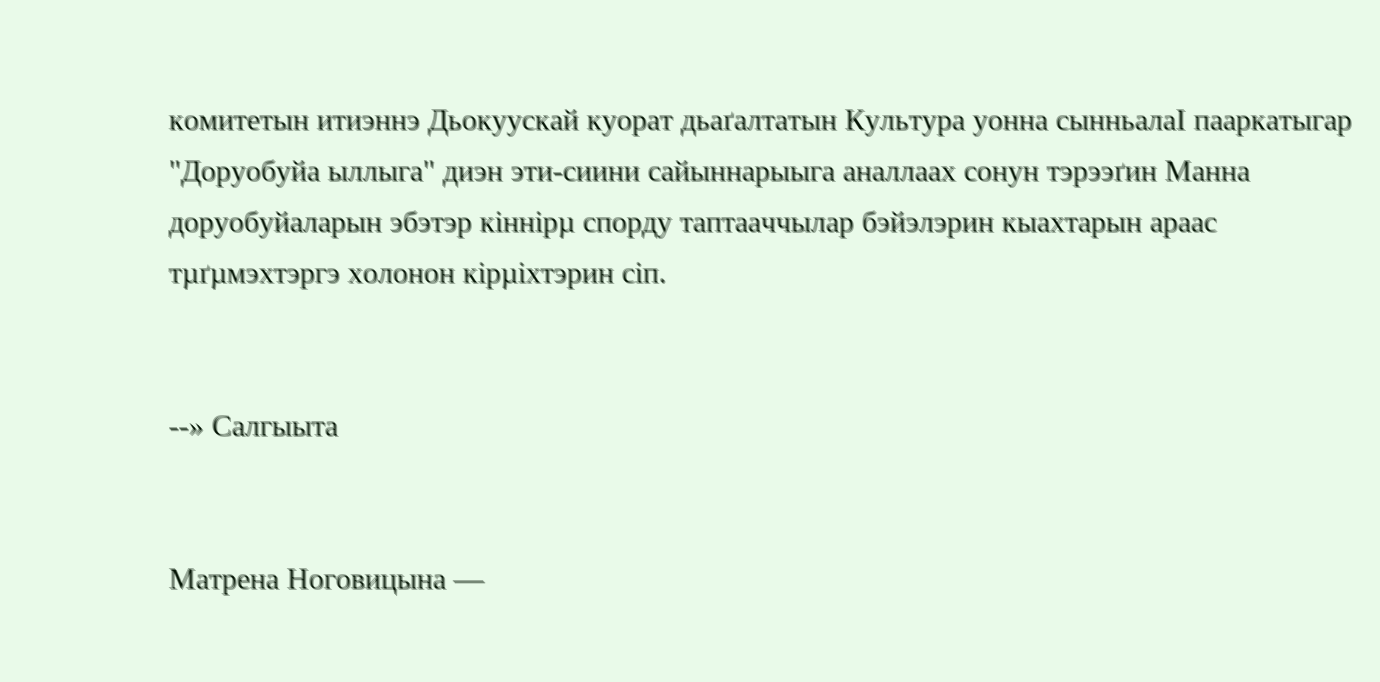комитетын итиэннэ Дьокуускай куорат дьаґалтатын Культура уонна сынньалаІ пааркатыгар "Доруобуйа ыллыга" диэн эти-сиини сайыннарыыга аналлаах сонун тэрээґин Манна доруобуйаларын эбэтэр кіннірµ спорду таптааччылар бэйэлэрин кыахтарын араас тµґµмэхтэргэ холонон кірµіхтэрин сіп.


--» Салгыыта


Матрена Ноговицына —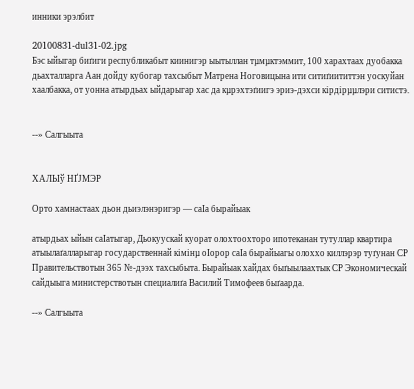инники эрэлбит

20100831-dul31-02.jpg
Бэс ыйыгар биґиги республикабыт киинигэр ыытыллан тµмµктэммит, 100 харахтаах дуобакка дьахталларга Аан дойду кубогар тахсыбыт Матрена Ноговицына ити ситиґиититтэн уоскуйан хаалбакка, от уонна атырдьах ыйдарыгар хас да кµрэхтэґиигэ эриэ-дэхси кірдірµµлэри ситистэ.


--» Салгыыта


ХАЛЫў НҐЈМЭР

Орто хамнастаах дьон дьиэлэнэригэр — саІа бырайыак

атырдьах ыйын саІатыгар, Дьокуускай куорат олохтоохторо ипотеканан тутуллар квартира атыылаґалларыгар государственнай кімінµ оІорор саІа бырайыагы олоххо киллэрэр туґунан СР Правительствотын 365 №-дээх тахсыбыта. Бырайыак хайдах быґыылаахтык СР Экономическай сайдыыга министерствотын специалиґа Василий Тимофеев быґаарда.

--» Салгыыта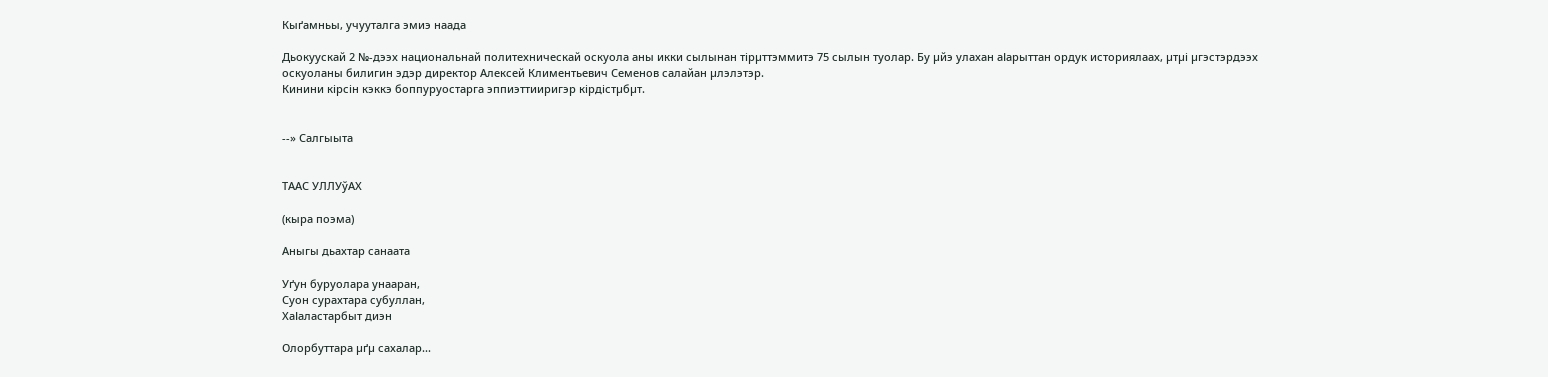Кыґамньы, учууталга эмиэ наада

Дьокуускай 2 №-дээх национальнай политехническай оскуола аны икки сылынан тірµттэммитэ 75 сылын туолар. Бу µйэ улахан аІарыттан ордук историялаах, µтµі µгэстэрдээх оскуоланы билигин эдэр директор Алексей Климентьевич Семенов салайан µлэлэтэр.
Кинини кірсін кэккэ боппуруостарга эппиэттииригэр кірдістµбµт.


--» Салгыыта


ТААС УЛЛУўАХ

(кыра поэма)

Аныгы дьахтар санаата

Уґун буруолара унааран,
Суон сурахтара субуллан,
ХаІаластарбыт диэн

Олорбуттара µґµ сахалар...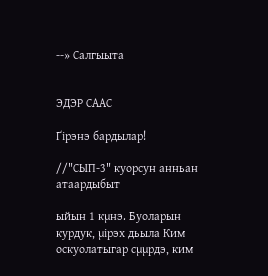--» Салгыыта


ЭДЭР СААС

Ґірэнэ бардылар!

//"СЫП-3" куорсун анньан атаардыбыт

ыйын 1 кµнэ. Буоларын курдук, µірэх дьыла Ким оскуолатыгар сµµрдэ, ким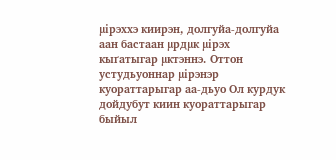µірэххэ киирэн, долгуйа-долгуйа аан бастаан µрдµк µірэх кыґатыгар µктэннэ. Оттон устудьуоннар µірэнэр куораттарыгар аа-дьуо Ол курдук дойдубут киин куораттарыгар быйыл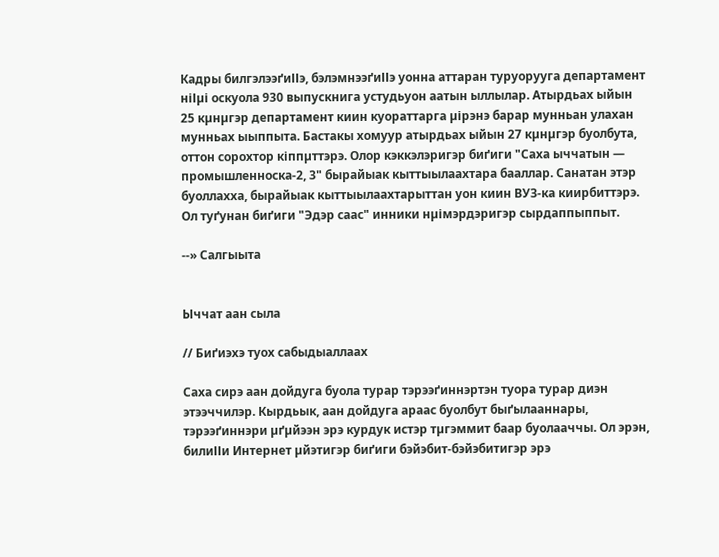Кадры билгэлээґиІІэ, бэлэмнээґиІІэ уонна аттаран туруорууга департамент ніІµі оскуола 930 выпускнига устудьуон аатын ыллылар. Атырдьах ыйын 25 кµнµгэр департамент киин куораттарга µірэнэ барар мунньан улахан мунньах ыыппыта. Бастакы хомуур атырдьах ыйын 27 кµнµгэр буолбута, оттон сорохтор кіппµттэрэ. Олор кэккэлэригэр биґиги "Саха ыччатын — промышленноска-2, 3" бырайыак кыттыылаахтара бааллар. Санатан этэр буоллахха, бырайыак кыттыылаахтарыттан уон киин ВУЗ-ка киирбиттэрэ. Ол туґунан биґиги "Эдэр саас" инники нµімэрдэригэр сырдаппыппыт.

--» Салгыыта


Ыччат аан сыла

// Биґиэхэ туох сабыдыаллаах

Саха сирэ аан дойдуга буола турар тэрээґиннэртэн туора турар диэн этээччилэр. Кырдьык, аан дойдуга араас буолбут быґылааннары, тэрээґиннэри µґµйээн эрэ курдук истэр тµгэммит баар буолааччы. Ол эрэн, билиІІи Интернет µйэтигэр биґиги бэйэбит-бэйэбитигэр эрэ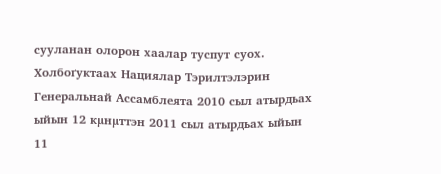сууланан олорон хаалар туспут суох.
Холбоґуктаах Нациялар Тэрилтэлэрин Генеральнай Ассамблеята 2010 сыл атырдьах ыйын 12 кµнµттэн 2011 сыл атырдьах ыйын 11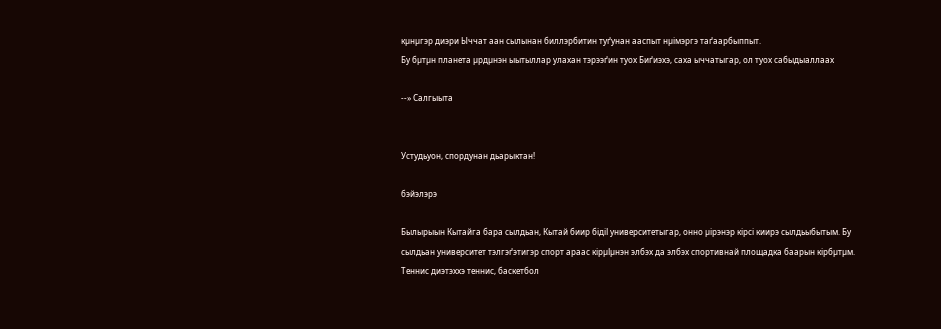кµнµгэр диэри Ыччат аан сылынан биллэрбитин туґунан ааспыт нµімэргэ таґаарбыппыт.
Бу бµтµн планета µрдµнэн ыытыллар улахан тэрээґин туох Биґиэхэ, саха ыччатыгар, ол туох сабыдыаллаах

--» Салгыыта


Устудьуон, спордунан дьарыктан!

бэйэлэрэ

Былырыын Кытайга бара сылдьан, Кытай биир бідіІ университетыгар, онно µірэнэр кірсі киирэ сылдьыбытым. Бу сылдьан университет тэлгэґэтигэр спорт араас кірµІµнэн элбэх да элбэх спортивнай площадка баарын кірбµтµм. Теннис диэтэххэ теннис, баскетбол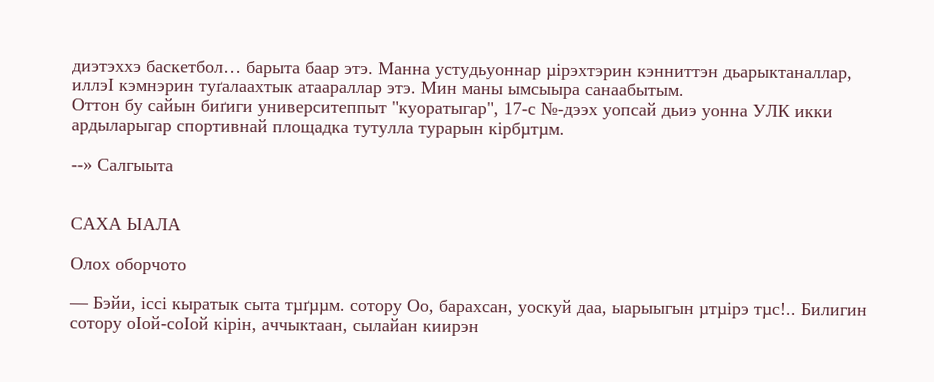диэтэххэ баскетбол… барыта баар этэ. Манна устудьуоннар µірэхтэрин кэнниттэн дьарыктаналлар, иллэІ кэмнэрин туґалаахтык атаараллар этэ. Мин маны ымсыыра санаабытым.
Оттон бу сайын биґиги университеппыт "куоратыгар", 17-с №-дээх уопсай дьиэ уонна УЛК икки ардыларыгар спортивнай площадка тутулла турарын кірбµтµм.

--» Салгыыта


САХА ЫАЛА

Олох оборчото

— Бэйи, іссі кыратык сыта тµґµµм. сотору Оо, барахсан, уоскуй даа, ыарыыгын µтµірэ тµс!.. Билигин сотору оІой-соІой кірін, аччыктаан, сылайан киирэн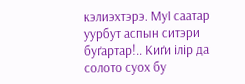кэлиэхтэрэ. МуІ саатар уурбут аспын ситэри буґартар!.. Киґи ілір да солото суох бу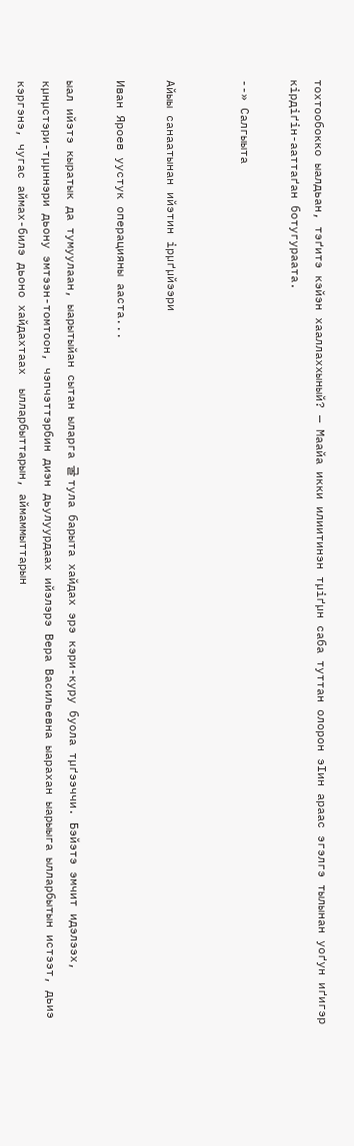тохтообокко ыалдьан, тэґитэ кэйэн хааллаххыный? — Маайа икки илиитинэн тµіґµн саба туттан олорон эІин араас эгэлгэ тылынан уоґун иґигэр кірдіґін-ааттаґан ботугураата.

--» Салгыыта


Айыы санаатынан ийэтин ірµґµйээри

Иван Яроев уустук операцияны ааста...

ыал ийэтэ кыратык да тумуулаан, ыарытыйан сытан ыларга 굴 тула барыта хайдах эрэ кэри-куру буола тµґээччи. Бэйэтэ эмчит идэлээх, кµнµстэри-тµµннэри дьону эмтээн-томтоон, чэпчэттэрбин диэн дьулуурдаах ийэлэрэ Вера Васильевна ыарахан ыарыыга ылларбытын истээт, дьиэ кэргэнэ, чугас аймах-билэ дьоно хайдахтаах  ылларбыттарын, аймаммыттарын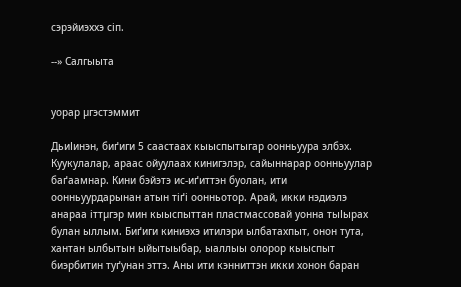сэрэйиэххэ сіп.

--» Салгыыта


уорар µгэстэммит

ДьиІинэн, биґиги 5 саастаах кыыспытыгар оонньуура элбэх. Куукулалар, араас ойуулаах кинигэлэр, сайыннарар оонньуулар баґаамнар. Кини бэйэтэ ис-иґиттэн буолан, ити оонньуурдарынан атын тіґі оонньотор. Арай, икки нэдиэлэ анараа іттµгэр мин кыыспыттан пластмассовай уонна тыІырах булан ыллым. Биґиги киниэхэ итилэри ылбатахпыт, онон тута, хантан ылбытын ыйытыыбар, ыаллыы олорор кыыспыт биэрбитин туґунан эттэ. Аны ити кэнниттэн икки хонон баран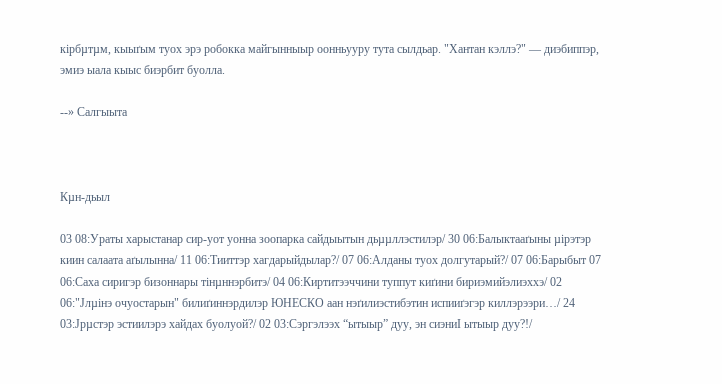кірбµтµм, кыыґым туох эрэ робокка майгынныыр оонньууру тута сылдьар. "Хантан кэллэ?" — диэбиппэр, эмиэ ыала кыыс биэрбит буолла.

--» Салгыыта



Кµн-дьыл

03 08:Ураты харыстанар сир-уот уонна зоопарка сайдыытын дьµµллэстилэр/ 30 06:Балыктааґыны µірэтэр киин салаата аґылынна/ 11 06:Тииттэр хагдарыйдылар?/ 07 06:Алданы туох долгутарый?/ 07 06:Барыбыт 07 06:Саха сиригэр бизоннары тінµннэрбитэ/ 04 06:Киртитээччини туппут киґини бириэмийэлиэххэ/ 02 06:"Јлµінэ очуостарын" билиґиннэрдилэр ЮНЕСКО аан нэґилиэстибэтин испииґэгэр киллэрээри…/ 24 03:Јрµстэр эстиилэрэ хайдах буолуой?/ 02 03:Сэргэлээх “ытыыр” дуу, эн сиэниІ ытыыр дуу?!/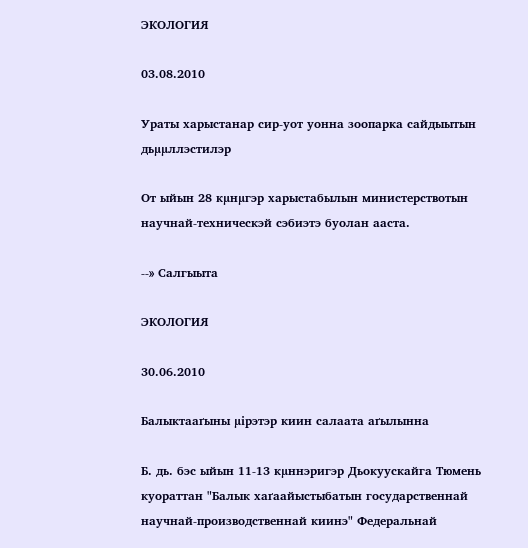ЭКОЛОГИЯ

03.08.2010

Ураты харыстанар сир-уот уонна зоопарка сайдыытын дьµµллэстилэр

От ыйын 28 кµнµгэр харыстабылын министерствотын научнай-техническэй сэбиэтэ буолан ааста.

--» Салгыыта

ЭКОЛОГИЯ

30.06.2010

Балыктааґыны µірэтэр киин салаата аґылынна

Б. дь. бэс ыйын 11-13 кµннэригэр Дьокуускайга Тюмень куораттан "Балык хаґаайыстыбатын государственнай научнай-производственнай киинэ" Федеральнай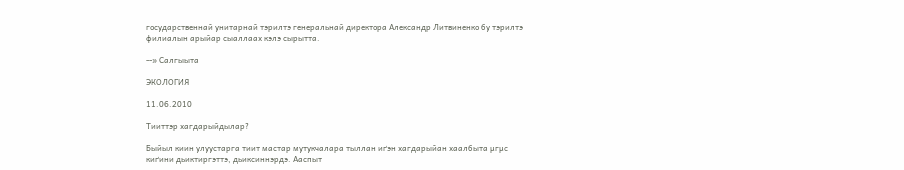государственнай унитарнай тэрилтэ генеральнай директора Александр Литвиненко бу тэрилтэ филиалын арыйар сыаллаах кэлэ сырытта.

--» Салгыыта

ЭКОЛОГИЯ

11.06.2010

Тииттэр хагдарыйдылар?

Быйыл киин улуустарга тиит мастар мутукчалара тыллан иґэн хагдарыйан хаалбыта µгµс киґини дьиктиргэттэ, дьиксиннэрдэ. Ааспыт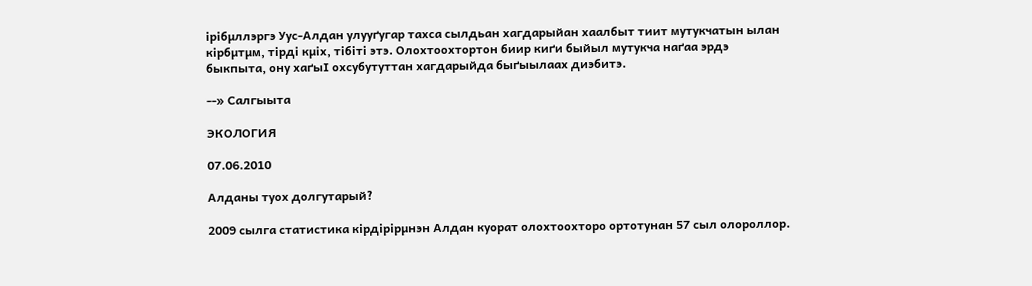ірібµллэргэ Уус-Алдан улууґугар тахса сылдьан хагдарыйан хаалбыт тиит мутукчатын ылан кірбµтµм, тірді кµіх, тібіті этэ. Олохтоохтортон биир киґи быйыл мутукча наґаа эрдэ быкпыта, ону хаґыІ охсубутуттан хагдарыйда быґыылаах диэбитэ.

--» Салгыыта

ЭКОЛОГИЯ

07.06.2010

Алданы туох долгутарый?

2009 сылга статистика кірдірірµнэн Алдан куорат олохтоохторо ортотунан 57 сыл олороллор.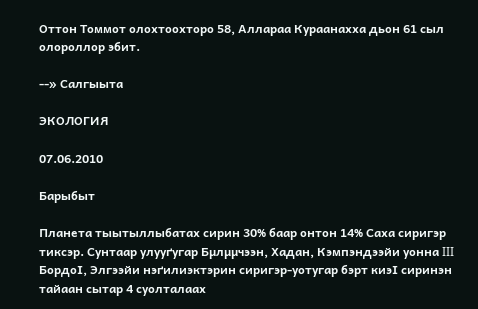Оттон Томмот олохтоохторо 58, Аллараа Кураанахха дьон 61 сыл олороллор эбит.

--» Салгыыта

ЭКОЛОГИЯ

07.06.2010

Барыбыт

Планета тыытыллыбатах сирин 30% баар онтон 14% Саха сиригэр тиксэр. Сунтаар улууґугар Бµлµµчээн, Хадан, Кэмпэндээйи уонна III БордоІ, Элгээйи нэґилиэктэрин сиригэр-уотугар бэрт киэІ сиринэн тайаан сытар 4 суолталаах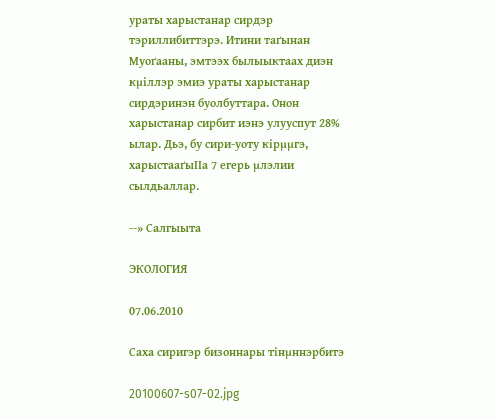ураты харыстанар сирдэр тэриллибиттэрэ. Итини таґынан Муоґааны, эмтээх былыыктаах диэн кµіллэр эмиэ ураты харыстанар сирдэринэн буолбуттара. Онон харыстанар сирбит иэнэ улууспут 28% ылар. Дьэ, бу сири-уоту кірµµгэ, харыстааґыІІа 7 егерь µлэлии сылдьаллар.

--» Салгыыта

ЭКОЛОГИЯ

07.06.2010

Саха сиригэр бизоннары тінµннэрбитэ

20100607-s07-02.jpg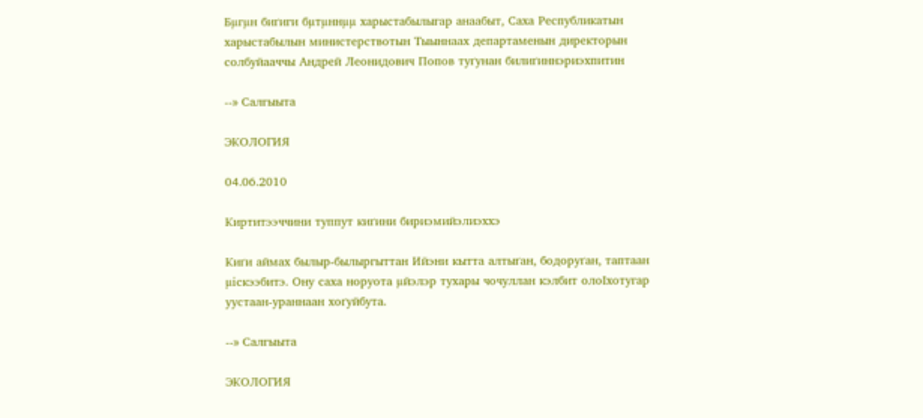Бµгµн биґиги бµтµннµµ харыстабылыгар анаабыт, Саха Республикатын харыстабылын министерствотын Тыыннаах департаменын директорын солбуйааччы Андрей Леонидович Попов туґунан билиґиннэриэхпитин

--» Салгыыта

ЭКОЛОГИЯ

04.06.2010

Киртитээччини туппут киґини бириэмийэлиэххэ

Киґи аймах былыр-былыргыттан Ийэни кытта алтыґан, бодоруґан, таптаан µіскээбитэ. Ону саха норуота µйэлэр тухары чочуллан кэлбит олоІхотугар уустаан-ураннаан хоґуйбута.

--» Салгыыта

ЭКОЛОГИЯ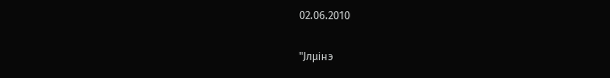02.06.2010

"Јлµінэ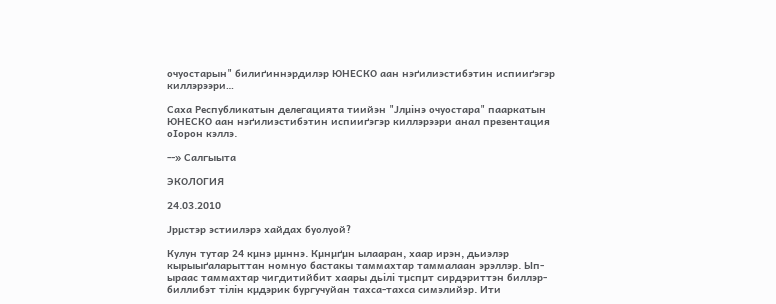очуостарын" билиґиннэрдилэр ЮНЕСКО аан нэґилиэстибэтин испииґэгэр киллэрээри…

Саха Республикатын делегацията тиийэн "Јлµінэ очуостара" пааркатын ЮНЕСКО аан нэґилиэстибэтин испииґэгэр киллэрээри анал презентация оІорон кэллэ.

--» Салгыыта

ЭКОЛОГИЯ

24.03.2010

Јрµстэр эстиилэрэ хайдах буолуой?

Кулун тутар 24 кµнэ µµннэ. Кµнµґµн ылааран, хаар ирэн, дьиэлэр кырыыґаларыттан номнуо бастакы таммахтар таммалаан эрэллэр. Ып-ыраас таммахтар чигдитийбит хаары дьілі тµспµт сирдэриттэн биллэр- биллибэт тілін кµдэрик бургучуйан тахса-тахса симэлийэр. Ити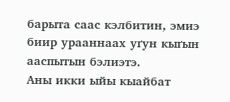барыта саас кэлбитин, эмиэ биир урааннаах уґун кыґын ааспытын бэлиэтэ.
Аны икки ыйы кыайбат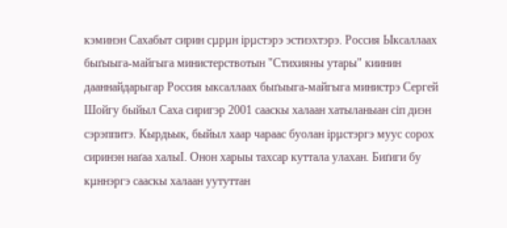кэминэн Сахабыт сирин сµрµн ірµстэрэ эстиэхтэрэ. Россия Ыксаллаах быґыыга-майгыга министерствотын "Стихияны утары" киинин дааннайдарыгар Россия ыксаллаах быґыыга-майгыга министрэ Сергей Шойгу быйыл Саха сиригэр 2001 сааскы халаан хатыланыан сіп диэн сэрэппитэ. Кырдьык, быйыл хаар чараас буолан ірµстэргэ муус сорох сиринэн наґаа халыІ. Онон харыы тахсар куттала улахан. Биґиги бу кµннэргэ сааскы халаан уутуттан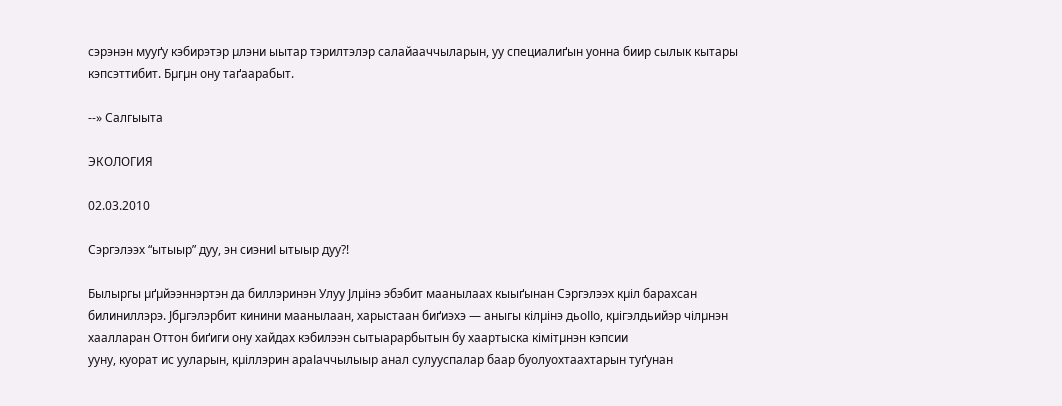сэрэнэн мууґу кэбирэтэр µлэни ыытар тэрилтэлэр салайааччыларын, уу специалиґын уонна биир сылык кытары кэпсэттибит. Бµгµн ону таґаарабыт.

--» Салгыыта

ЭКОЛОГИЯ

02.03.2010

Сэргэлээх “ытыыр” дуу, эн сиэниІ ытыыр дуу?!

Былыргы µґµйээннэртэн да биллэринэн Улуу Јлµінэ эбэбит маанылаах кыыґынан Сэргэлээх кµіл барахсан билиниллэрэ. Јбµгэлэрбит кинини маанылаан, харыстаан биґиэхэ — аныгы кілµінэ дьоІІо, кµігэлдьийэр чілµнэн хаалларан Оттон биґиги ону хайдах кэбилээн сытыарарбытын бу хаартыска кімітµнэн кэпсии
ууну, куорат ис ууларын, кµіллэрин араІаччылыыр анал сулууспалар баар буолуохтаахтарын туґунан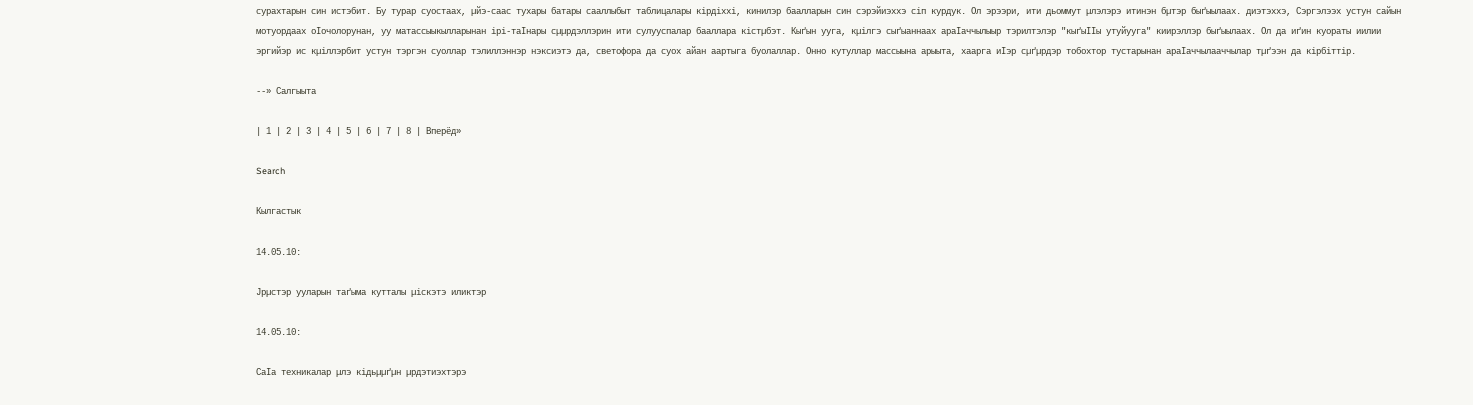сурахтарын син истэбит. Бу турар суостаах, µйэ-саас тухары батары сааллыбыт таблицалары кірдіххі, кинилэр баалларын син сэрэйиэххэ сіп курдук. Ол эрээри, ити дьоммут µлэлэрэ итинэн бµтэр быґыылаах. диэтэххэ, Сэргэлээх устун сайын мотуордаах оІочолорунан, уу матассыыкылларынан ірі-таІнары сµµрдэллэрин ити сулууспалар бааллара кістµбэт. Кыґын ууга, кµілгэ сыґыаннаах араІаччылыыр тэрилтэлэр "кыґыІІы утуйууга" киирэллэр быґыылаах. Ол да иґин куораты иилии эргийэр ис кµіллэрбит устун тэргэн суоллар тэлиллэннэр нэксиэтэ да, светофора да суох айан аартыга буолаллар. Онно кутуллар массыына арыыта, хаарга иІэр сµґµрдэр тобохтор тустарынан араІаччылааччылар тµґээн да кірбіттір.

--» Салгыыта

| 1 | 2 | 3 | 4 | 5 | 6 | 7 | 8 | Вперёд»

Search

Кылгастык

14.05.10:

Јрµстэр ууларын таґыма кутталы µіскэтэ иликтэр

14.05.10:

СаІа техникалар µлэ кідьµµґµн µрдэтиэхтэрэ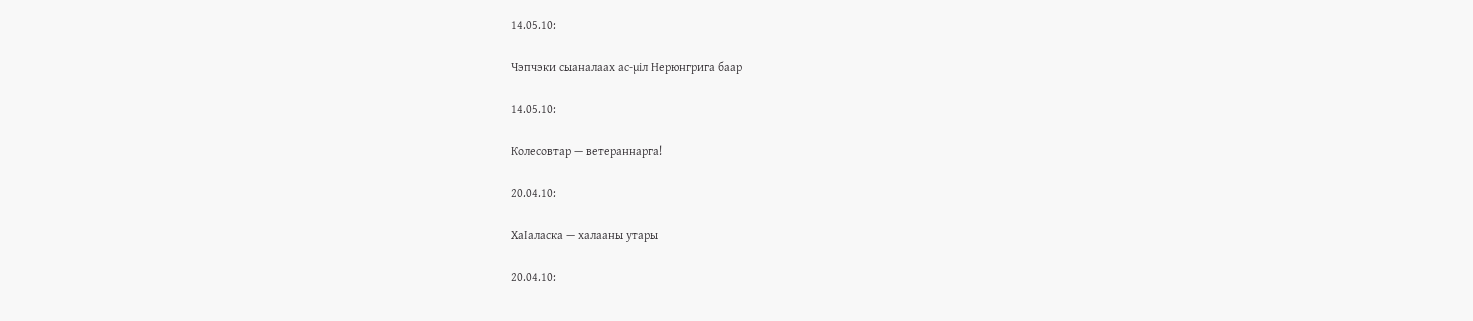14.05.10:

Чэпчэки сыаналаах ас-µіл Нерюнгрига баар

14.05.10:

Колесовтар — ветераннарга!

20.04.10:

ХаІаласка — халааны утары

20.04.10: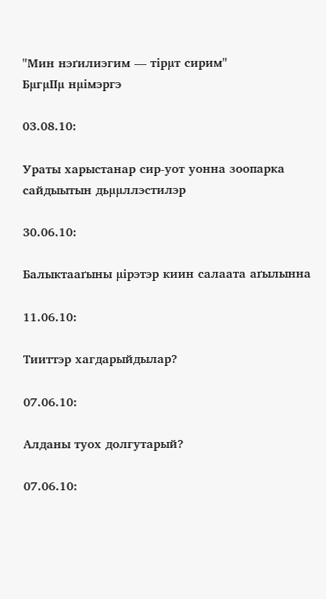"Мин нэґилиэгим — тірµт сирим"
БµгµІІµ нµімэргэ

03.08.10:

Ураты харыстанар сир-уот уонна зоопарка сайдыытын дьµµллэстилэр

30.06.10:

Балыктааґыны µірэтэр киин салаата аґылынна

11.06.10:

Тииттэр хагдарыйдылар?

07.06.10:

Алданы туох долгутарый?

07.06.10: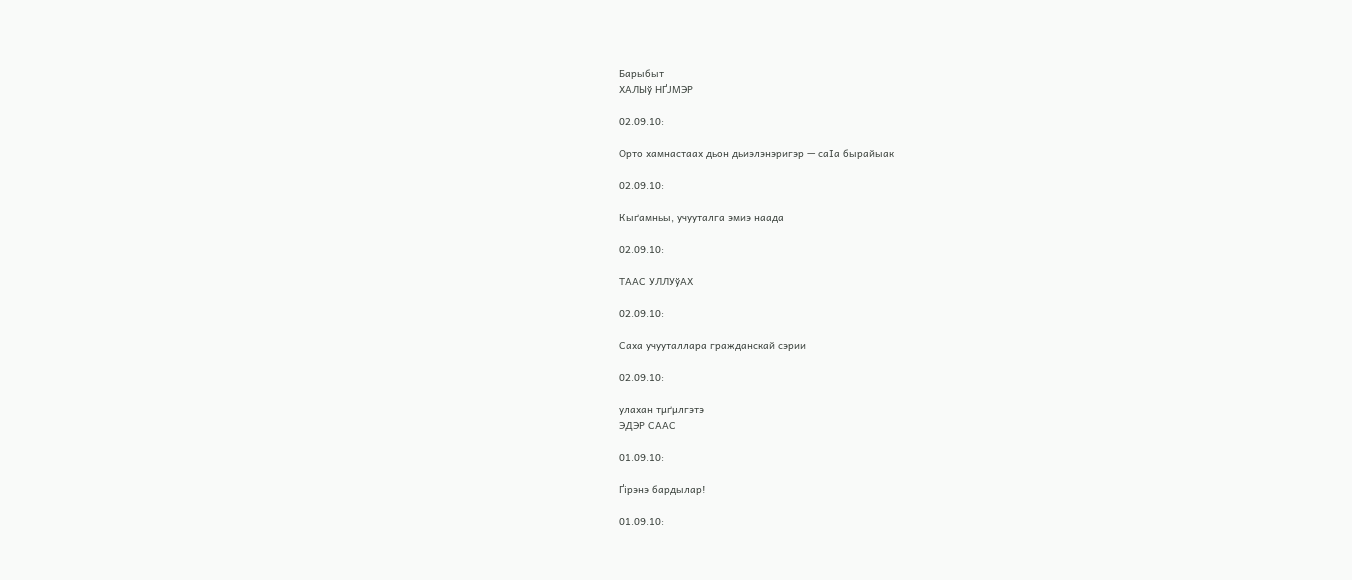Барыбыт
ХАЛЫў НҐЈМЭР

02.09.10:

Орто хамнастаах дьон дьиэлэнэригэр — саІа бырайыак

02.09.10:

Кыґамньы, учууталга эмиэ наада

02.09.10:

ТААС УЛЛУўАХ

02.09.10:

Саха учууталлара гражданскай сэрии

02.09.10:

улахан тµґµлгэтэ
ЭДЭР СААС

01.09.10:

Ґірэнэ бардылар!

01.09.10: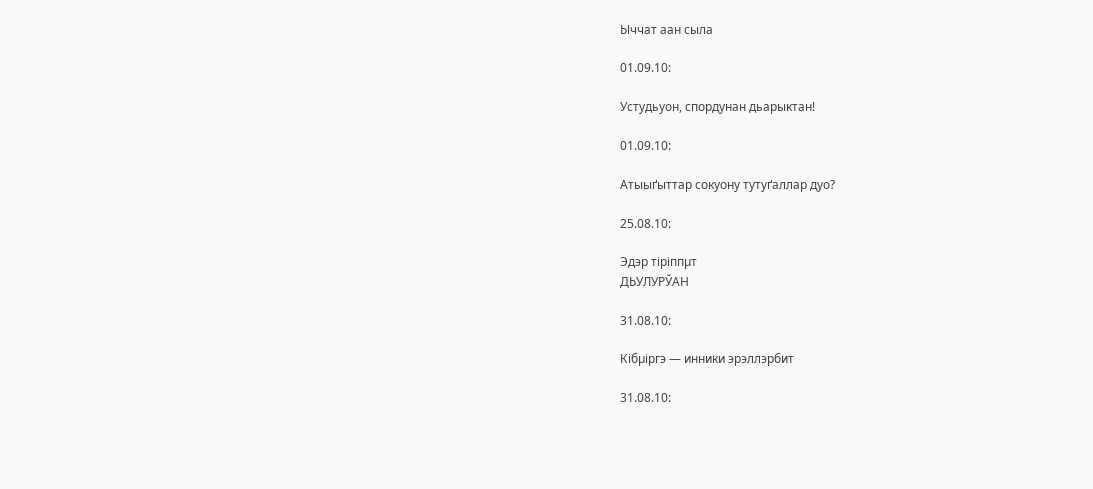Ыччат аан сыла

01.09.10:

Устудьуон, спордунан дьарыктан!

01.09.10:

Атыыґыттар сокуону тутуґаллар дуо?

25.08.10:

Эдэр тіріппµт
ДЬУЛУРЎАН

31.08.10:

Кібµіргэ — инники эрэллэрбит

31.08.10: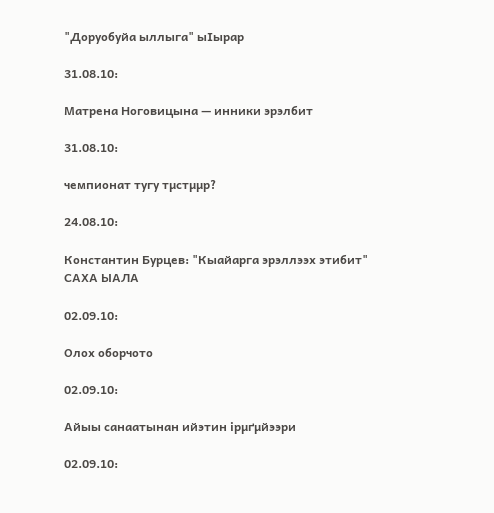"Доруобуйа ыллыга" ыІырар

31.08.10:

Матрена Ноговицына — инники эрэлбит

31.08.10:

чемпионат тугу тµстµµр?

24.08.10:

Константин Бурцев: "Кыайарга эрэллээх этибит"
САХА ЫАЛА

02.09.10:

Олох оборчото

02.09.10:

Айыы санаатынан ийэтин ірµґµйээри

02.09.10: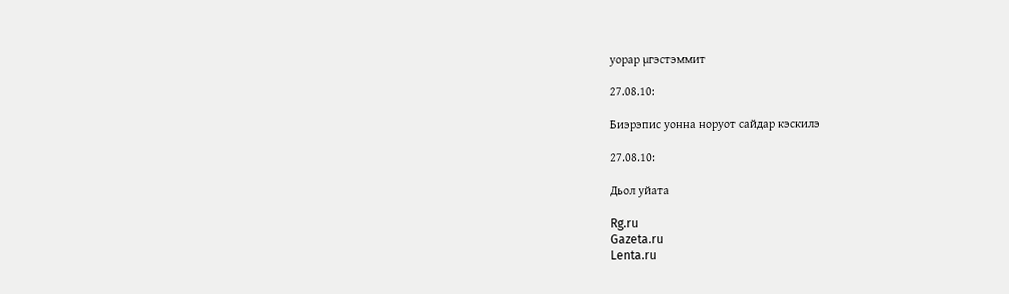уорар µгэстэммит

27.08.10:

Биэрэпис уонна норуот сайдар кэскилэ

27.08.10:

Дьол уйата

Rg.ru
Gazeta.ru
Lenta.ru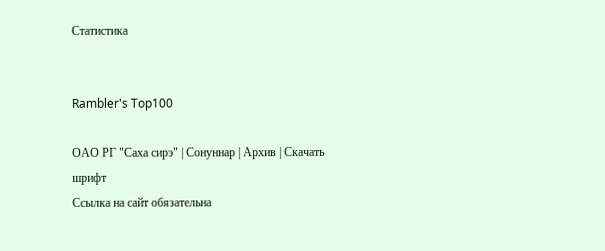Статистика


Rambler's Top100

ОАО РГ "Саха сирэ" | Сонуннар | Архив | Скачать шрифт
Ссылка на сайт обязательна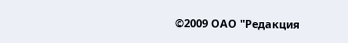©2009 ОАО "Редакция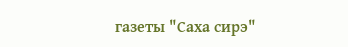газеты "Саха сирэ"